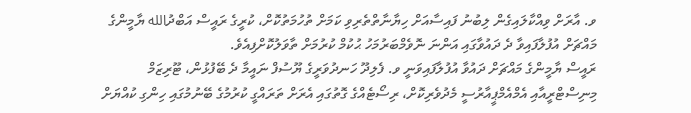ވ. އާރަށް ވިއްކާލައިގެން ލިބުނު ފައިސާއަށް ހިޔާނާތްތެރިވި ކަމަށް ތުހުމަތުކޮށް، ކުރީގެ ރައީސް އަބްދުالله ޔާމީންގެ މައްޗަށް އުފުލާފައިވާ ދެ ދައުވާގައި އަންނަ ނޮވެމްބަރުމަހު ޙުކުމް ކުރުމަށް ތާވަލުކޮށްފިއެވެ.
ރައީސް ޔާމީންގެ މައްޗަށް ދައުވާ އުފުލާފައިވަނީ ވ. ފެލިދޫ ހަނދުވަރީގެ ޔޫސުފް ނައީމާ ދެ ބޭފުޅުން، ޓޫރިޒަމް މިނިސްޓްރީއާއި އެމްއެމްޕީއާރުސީ މެދުވެރިކޮށް، ރިސޯޓެއްގެ ގޮތުގައި އެރަށް ތަރައްގީ ކުރުމުގެ ބޭނުމުގައި ހިންގި ކުއްޔަށް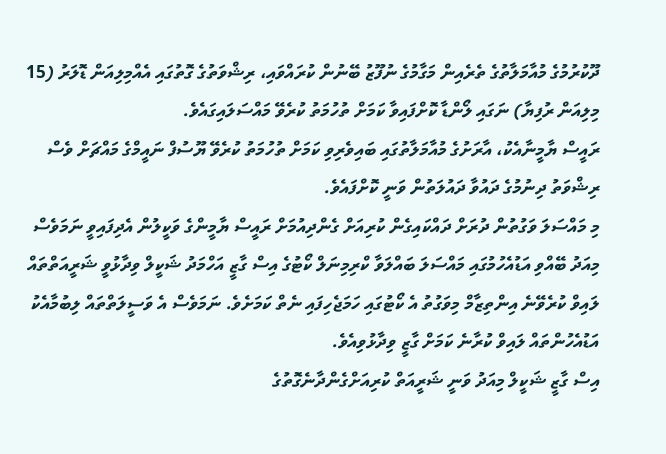ދޫކުރުމުގެ މުއާމަލާތުގެ ތެރެއިން މަގާމުގެ ނުފޫޒު ބޭނުން ކުރައްވައި، ރިޝްވަތުގެ ގޮތުގައި އެއްމިލިއަން ޑޮލަރު (15 މިލިއަން ރުފިޔާ) ނަގައި ލޯންޑާ ކޮށްފައިވާ ކަމަށް ތުހުމަތު ކުރެވޭ މައްސަލައިގައެވެ.
ރައީސް ޔާމީނާއެކު، އާރަށުގެ މުއާމަލާތުގައި ބައިވެރިވި ކަމަށް ތުހުމަތު ކުރެވޭ ޔޫސުފް ނައީމްގެ މައްޗަށް ވެސް ރިޝްވަތު ދިނުމުގެ ދައުވާ ދައުލަތުން ވަނީ ކޮށްފައެވެ.
މި މައްސަލަ ވަގުތުން ދުރަށް ދައްކައިގެން ކުރިއަށް ގެންދިއުމަށް ރައީސް ޔާމީންގެ ވަކީލުން އެދިފައިވީ ނަމަވެސް މިއަދު ބޭއްވި އަޑުއެހުމުގައި މައްސަލަ ބައްލަވާ ކްރިމިނަލް ކޯޓުގެ އިސް ގާޒީ އަހްމަދު ޝަކީލް ވިދާޅުވީ ޝަރީއަތްތައް ލައިވް ކުރެވޭނެ އިންތިޒާމް މިވަގުތު އެ ކޯޓުގައި ހަމަޖެހިފައި ނެތް ކަމަށެވެ. ނަމަވެސް އެ ވަސީލަތްތައް ލިބުމާއެކު އަޑުއެހުންތައް ލައިވް ކުރާނެ ކަމަށް ގާޒީ ވިދާޅުވިއެވެ.
އިސް ގާޒީ ޝަކީލް މިއަދު ވަނީ ޝަރީއަތް ކުރިއަށްގެންދާނެގޮތުގެ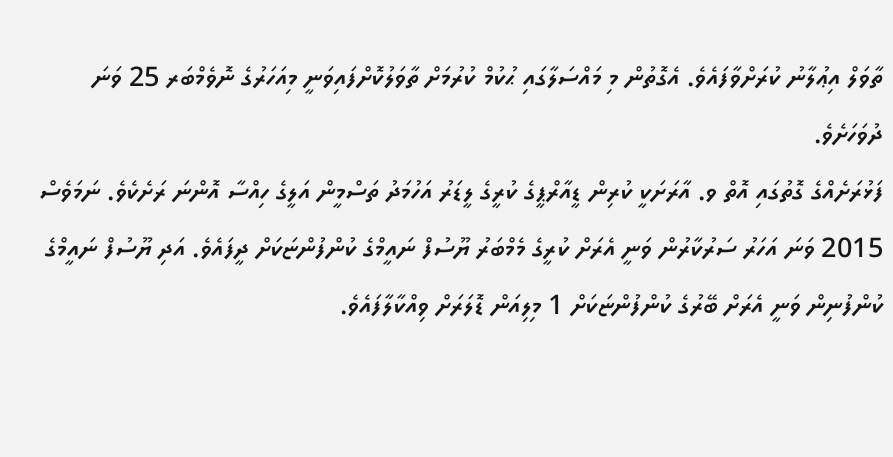ތާވަލް އިޢުލާނު ކުރަށްވާފައެވެ. އެގޮތުން މި މައްސަލާގައި ޙުކުމް ކުރުމަށް ތާވަލުކޮށްފައިވަނީ މިއަހަރުގެ ނޮވެމްބަރ 25 ވަނަ ދުވަހަށެވެ.
ފަޅުރަށެއްގެ ގޮތުގައި އޮތް ވ. އާރަށަކީ ކުރިން ޑީއާރްޕީގެ ކުރީގެ ލީޑަރު އަހުމަދު ތަސްމީން އަލީގެ ހިއްސާ އޮންނަ ރަށެކެވެ. ނަމަވެސް 2015 ވަނަ އަހަރު ސަރުކާރުން ވަނީ އެރަށް ކުރީގެ މެމްބަރު ޔޫސުފް ނައީމްގެ ކުންފުންޏަކަށް ދީފައެވެ. އަދި ޔޫސުފް ނައީމްގެ ކުންފުނިން ވަނީ އެރަށް ބޭރުގެ ކުންފުންޏަކަށް 1 މިލިއަން ޑޮލަރަށް ވިއްކާލާފައެވެ.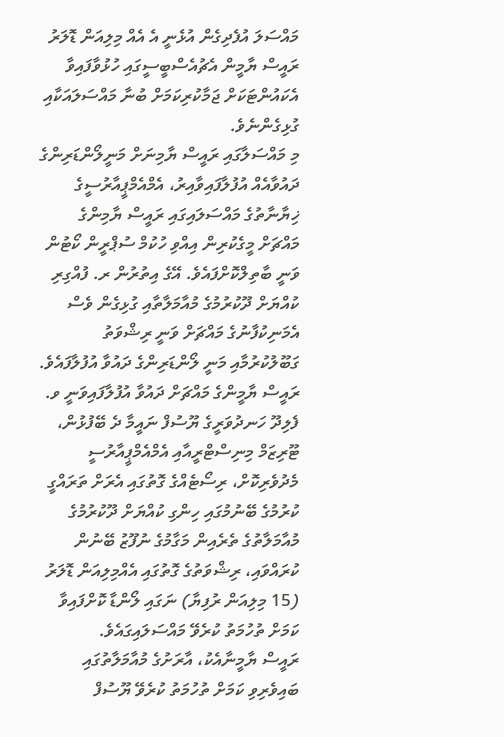މައްސަލަ އުފެދިގެން އުޅެނީ އެ އެއް މިލިއަން ޑޮލަރު ރައީސް ޔާމީން އެޗުއެސްބީސީގައި ހުޅުވާފައިވާ އެކައުންޓަކަށް ޖަމާކުރިކަމަށް ބުނާ މައްސަލައަކާއި ގުޅިގެންނެވެ.
މި މައްސަލާގައި ރައީސް ޔާމިނަށް މަނީލޯންޑަރިންގެ ދައުވާއެއް އުފުލާފައިވާއިރު، އެމްއެމްޕީއާރުސީގެ ޚިޔާނާތުގެ މައްސަލައިގައި ރައީސް ޔާމިންގެ މައްޗަށް މީގެކުރިން އިއްވި ހުކުމް ސުޕްރީން ކޯޓުން ވަނީ ބާތިލްކޮށްފައެވެ. އޭގެ އިތުރުން ރ. ފުއްގިރި ކުއްޔަށް ދޫކުރުމުގެ މުއާމަލާތާއި ގުޅިގެން ވެސް އެމަނިކުފާނުގެ މައްޗަށް ވަނީ ރިޝްވަތު ގަބޫލުކުރުމާއި މަނީ ލޯންޑަރިންގެ ދައުވާ އުފުލާފައެވެ.
ރައީސް ޔާމީންގެ މައްޗަށް ދައުވާ އުފުލާފައިވަނީ ވ. ފެލިދޫ ހަނދުވަރީގެ ޔޫސުފް ނައީމާ ދެ ބޭފުޅުން، ޓޫރިޒަމް މިނިސްޓްރީއާއި އެމްއެމްޕީއާރުސީ މެދުވެރިކޮށް، ރިސޯޓެއްގެ ގޮތުގައި އެރަށް ތަރައްގީ ކުރުމުގެ ބޭނުމުގައި ހިންގި ކުއްޔަށް ދޫކުރުމުގެ މުއާމަލާތުގެ ތެރެއިން މަގާމުގެ ނުފޫޒު ބޭނުން ކުރައްވައި، ރިޝްވަތުގެ ގޮތުގައި އެއްމިލިއަން ޑޮލަރު (15 މިލިއަން ރުފިޔާ) ނަގައި ލޯންޑާ ކޮށްފައިވާ ކަމަށް ތުހުމަތު ކުރެވޭ މައްސަލައިގައެވެ.
ރައީސް ޔާމީނާއެކު، އާރަށުގެ މުއާމަލާތުގައި ބައިވެރިވި ކަމަށް ތުހުމަތު ކުރެވޭ ޔޫސުފް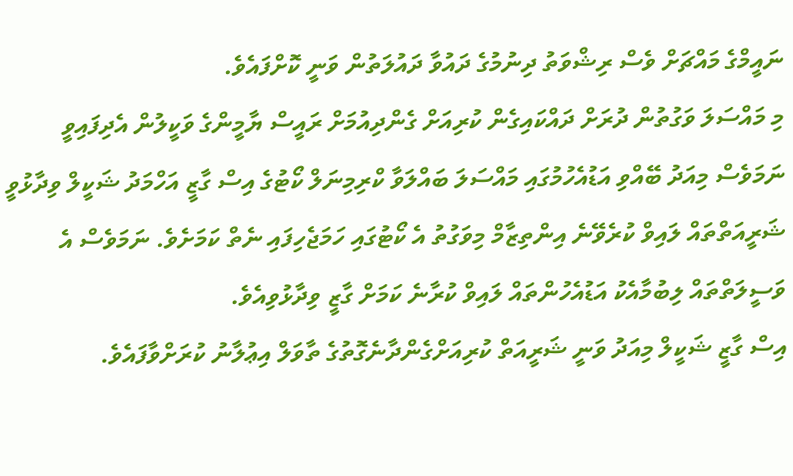ނައީމްގެ މައްޗަށް ވެސް ރިޝްވަތު ދިނުމުގެ ދައުވާ ދައުލަތުން ވަނީ ކޮށްފައެވެ.
މި މައްސަލަ ވަގުތުން ދުރަށް ދައްކައިގެން ކުރިއަށް ގެންދިއުމަށް ރައީސް ޔާމީންގެ ވަކީލުން އެދިފައިވީ ނަމަވެސް މިއަދު ބޭއްވި އަޑުއެހުމުގައި މައްސަލަ ބައްލަވާ ކްރިމިނަލް ކޯޓުގެ އިސް ގާޒީ އަހްމަދު ޝަކީލް ވިދާޅުވީ ޝަރީއަތްތައް ލައިވް ކުރެވޭނެ އިންތިޒާމް މިވަގުތު އެ ކޯޓުގައި ހަމަޖެހިފައި ނެތް ކަމަށެވެ. ނަމަވެސް އެ ވަސީލަތްތައް ލިބުމާއެކު އަޑުއެހުންތައް ލައިވް ކުރާނެ ކަމަށް ގާޒީ ވިދާޅުވިއެވެ.
އިސް ގާޒީ ޝަކީލް މިއަދު ވަނީ ޝަރީއަތް ކުރިއަށްގެންދާނެގޮތުގެ ތާވަލް އިޢުލާނު ކުރަށްވާފައެވެ.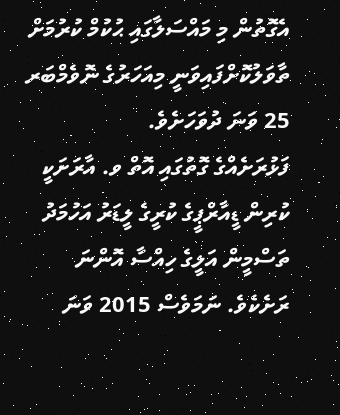އެގޮތުން މި މައްސަލާގައި ޙުކުމް ކުރުމަށް ތާވަލުކޮށްފައިވަނީ މިއަހަރުގެ ނޮވެމްބަރ 25 ވަނަ ދުވަހަށެވެ.
ފަޅުރަށެއްގެ ގޮތުގައި އޮތް ވ. އާރަށަކީ ކުރިން ޑީއާރްޕީގެ ކުރީގެ ލީޑަރު އަހުމަދު ތަސްމީން އަލީގެ ހިއްސާ އޮންނަ ރަށެކެވެ. ނަމަވެސް 2015 ވަނަ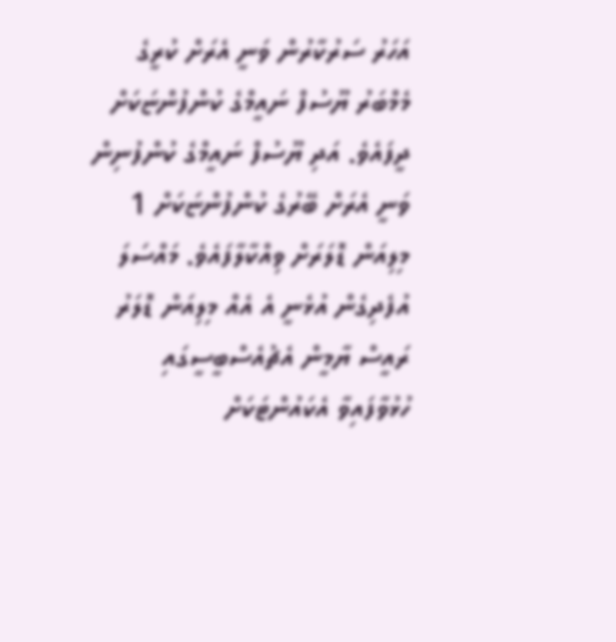އަހަރު ސަރުކާރުން ވަނީ އެރަށް ކުރީގެ މެމްބަރު ޔޫސުފް ނައީމްގެ ކުންފުންޏަކަށް ދީފައެވެ. އަދި ޔޫސުފް ނައީމްގެ ކުންފުނިން ވަނީ އެރަށް ބޭރުގެ ކުންފުންޏަކަށް 1 މިލިއަން ޑޮލަރަށް ވިއްކާލާފައެވެ. މައްސަލަ އުފެދިގެން އުޅެނީ އެ އެއް މިލިއަން ޑޮލަރު ރައީސް ޔާމީން އެޗުއެސްބީސީގައި ހުޅުވާފައިވާ އެކައުންޓަކަށް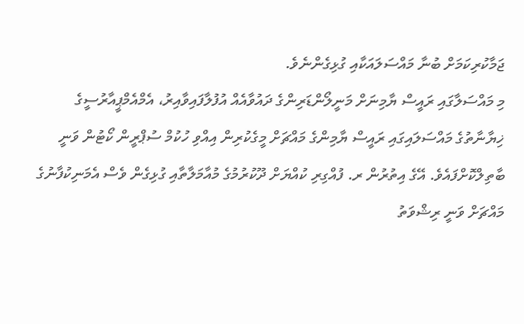ޖަމާކުރިކަމަށް ބުނާ މައްސަލައަކާއި ގުޅިގެންނެވެ.
މި މައްސަލާގައި ރައީސް ޔާމިނަށް މަނީލޯންޑަރިންގެ ދައުވާއެއް އުފުލާފައިވާއިރު، އެމްއެމްޕީއާރުސީގެ ޚިޔާނާތުގެ މައްސަލައިގައި ރައީސް ޔާމިންގެ މައްޗަށް މީގެކުރިން އިއްވި ހުކުމް ސުޕްރީން ކޯޓުން ވަނީ ބާތިލްކޮށްފައެވެ. އޭގެ އިތުރުން ރ. ފުއްގިރި ކުއްޔަށް ދޫކުރުމުގެ މުއާމަލާތާއި ގުޅިގެން ވެސް އެމަނިކުފާނުގެ މައްޗަށް ވަނީ ރިޝްވަތު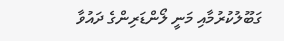ގަބޫލުކުރުމާއި މަނީ ލޯންޑަރިންގެ ދައުވާ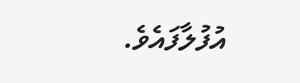އުފުލާފައެވެ.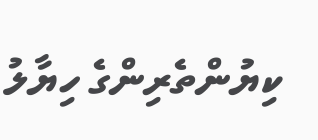ކިޔުންތެރިންގެ ހިޔާލު